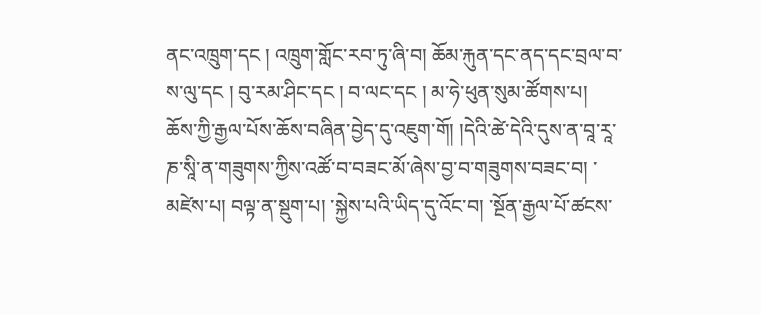ནང་འཁྲུག་དང ། འཁྲུག་གློང་རབ་ཏུ་ཞི་བ། ཆོམ་རྐུན་དང་ནད་དང་བྲལ་བ་ས་ལུ་དང ། བུ་རམ་ཤིང་དང ། བ་ལང་དང ། མ་ཧེ་ཕུན་སུམ་ཚོགས་པ། ཆོས་ཀྱི་རྒྱལ་པོས་ཆོས་བཞིན་བྱེད་དུ་འཇུག་གོ། །དེའི་ཚེ་དེའི་དུས་ན་བཱ་རཱ་ཎ་སཱི་ན་གཟུགས་ཀྱིས་འཚོ་བ་བཟང་མོ་ཞེས་བྱ་བ་གཟུགས་བཟང་བ། ་མཛེས་པ། བལྟ་ན་སྡུག་པ། ་སྐྱེས་པའི་ཡིད་དུ་འོང་བ། ་སྔོན་རྒྱལ་པོ་ཚངས་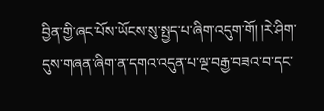བྱིན་གྱི་ཞང་པོས་ཡོངས་སུ་སྤྱད་པ་ཞིག་འདུག་གོ། །རེ་ཤིག་དུས་གཞན་ཞིག་ན་དགའ་འདུན་པ་ལྔ་བརྒྱ་བཟའ་བ་དང་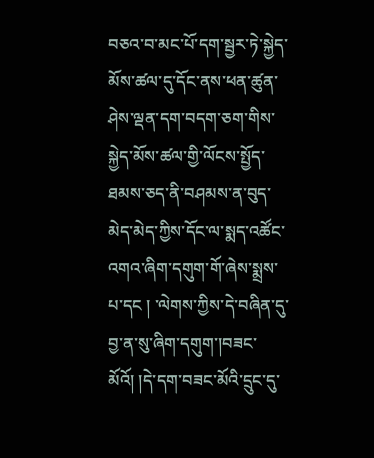བཅའ་བ་མང་པོ་དག་སྦྱར་ཏེ་སྐྱེད་མོས་ཚལ་དུ་དོང་ནས་ཕན་ཚུན་ཤེས་ལྡན་དག་བདག་ཅག་གིས་སྐྱེད་མོས་ཚལ་གྱི་ལོངས་སྤྱོད་ཐམས་ཅད་ནི་བཤམས་ན་བུད་མེད་མེད་ཀྱིས་དོང་ལ་སྨད་འཚོང་འགའ་ཞིག་དགུག་གོ་ཞེས་སྨྲས་པ་དང ། ་ལེགས་ཀྱིས་དེ་བཞིན་དུ་བྱ་ན་སུ་ཞིག་དགུག་།བཟང་མོའོ། །དེ་དག་བཟང་མོའི་དྲུང་དུ་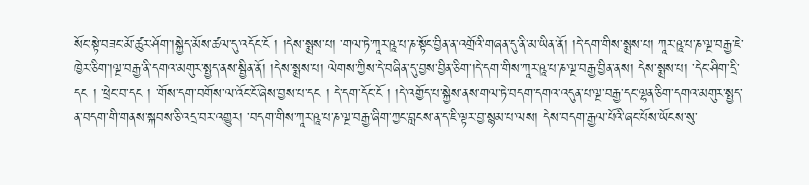སོང་སྟེ་བཟང་མོ་ཚུར་ཤོག་།སྐྱེད་མོས་ཚལ་དུ་འདོང་ངོ ། །དེས་སྨྲས་པ། ་གལ་ཏེ་ཀཱར་ཥཱ་པ་ཎ་སྟོང་བྱིན་ན་འགྲོའི་གཞན་དུ་ནི་མ་ཡིན་ནོ། །དེ་དག་གིས་སྨྲས་པ། ཀཱར་ཥཱ་པ་ཎ་ལྔ་བརྒྱ་ཇེ་ཁྱེར་ཅིག་།ལྔ་བརྒྱ་ནི་དགའ་མགུར་སྤྱད་ནས་སྦྱིན་ནོ། །དེས་སྨྲས་པ། ལེགས་ཀྱིས་དེ་བཞིན་དུ་བྱས་བྱིན་ཅིག་།དེ་དག་གིས་ཀཱར་ཥཱ་པ་ཎ་ལྔ་བརྒྱ་བྱིན་ནས། དེས་སྨྲས་པ། ་དེང་ཤིག་དྲི་དང ། ་ཕྲེང་བ་དང ། ་གོས་དག་བགོས་ལ་འོང་ངོ་ཞེས་བྱས་པ་དང ། དེ་དག་དོང་ངོ ། །དེ་འགྱོད་པ་སྐྱེས་ནས་གལ་ཏེ་བདག་དགའ་འདུན་པ་ལྔ་བརྒྱ་དང་ལྷན་ཅིག་དགའ་མགུར་སྤྱད་ན་བདག་གི་གནས་སྐབས་ཅི་འདྲ་བར་འགྱུར། ་བདག་གིས་ཀཱར་ཥཱ་པ་ཎ་ལྔ་བརྒྱ་ཞིག་ཀྱང་བླངས་ན་ད་ཇི་ལྟར་བྱ་སྙམ་པ་ལས། དེས་བདག་རྒྱལ་པོའི་ཞང་པོས་ཡོངས་སུ་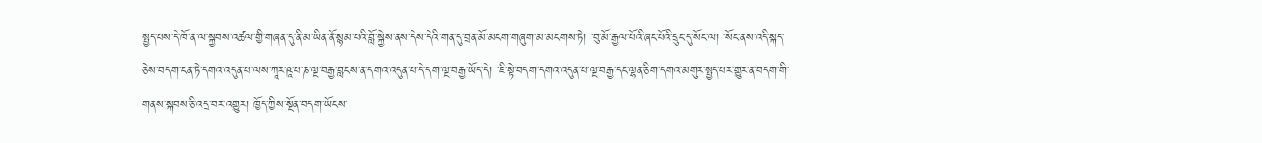སྤྱད་པས་དེ་ཁོ་ན་ལ་སྐྱབས་འཚལ་གྱི་གཞན་དུ་ནི་མ་ཡིན་ནོ་སྙམ་པའི་བློ་སྐྱེས་ནས་དེས་དེའི་གན་དུ་བྲན་མོ་མངག་གཞུག་མ་མངགས་ཏེ། ་བུ་མོ་རྒྱལ་པོའི་ཞང་པོའི་དྲུང་དུ་སོང་ལ། ་སོང་ནས་འདི་སྐད་ཅེས་བདག་ངན་ཏེ་དགའ་འདུན་པ་ལས་ཀཱར་ཥཱ་པ་ཎ་ལྔ་བརྒྱ་བླངས་ན་དགའ་འདུན་པ་དེ་དག་ལྔ་བརྒྱ་ཡོད་དེ། ་ཇི་སྟེ་བདག་དགའ་འདུན་པ་ལྔ་བརྒྱ་དང་ལྷན་ཅིག་དགའ་མགུར་སྤྱད་པར་གྱུར་ན་བདག་གི་གནས་སྐབས་ཅི་འདྲ་བར་འགྱུར། ཁྱོད་ཀྱིས་སྔོན་བདག་ཡོངས་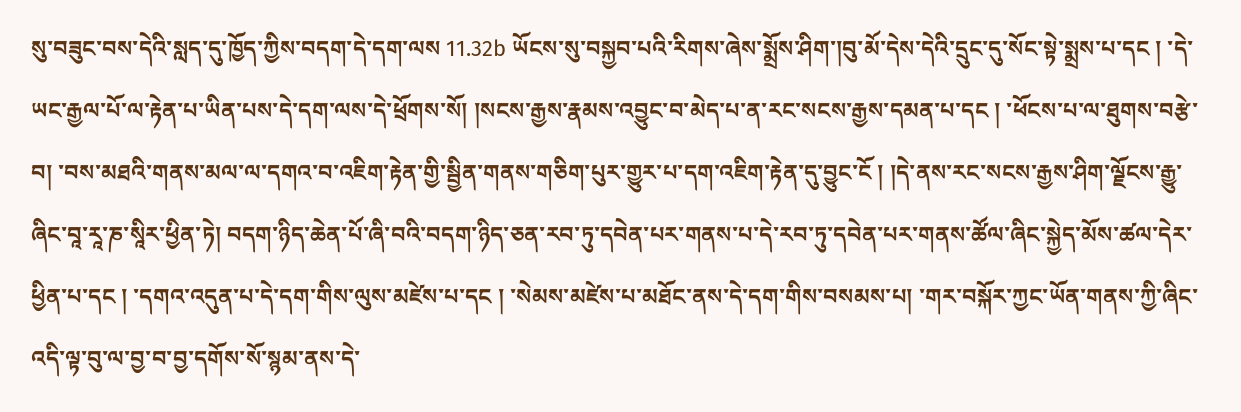སུ་བཟུང་བས་དེའི་སླད་དུ་ཁྱོད་ཀྱིས་བདག་དེ་དག་ལས 11.32b ཡོངས་སུ་བསྐྱབ་པའི་རིགས་ཞེས་སྨྲོས་ཤིག་།བུ་མོ་དེས་དེའི་དྲུང་དུ་སོང་སྟེ་སྨྲས་པ་དང ། ་དེ་ཡང་རྒྱལ་པོ་ལ་རྟེན་པ་ཡིན་པས་དེ་དག་ལས་དེ་ཕྲོགས་སོ། །སངས་རྒྱས་རྣམས་འབྱུང་བ་མེད་པ་ན་རང་སངས་རྒྱས་དམན་པ་དང ། ་ཕོངས་པ་ལ་ཐུགས་བརྩེ་བ། ་བས་མཐའི་གནས་མལ་ལ་དགའ་བ་འཇིག་རྟེན་གྱི་སྦྱིན་གནས་གཅིག་པུར་གྱུར་པ་དག་འཇིག་རྟེན་དུ་བྱུང་ངོ ། །དེ་ནས་རང་སངས་རྒྱས་ཤིག་ལྗོངས་རྒྱུ་ཞིང་བཱ་རཱ་ཎ་སཱིར་ཕྱིན་ཏེ། བདག་ཉིད་ཆེན་པོ་ཞི་བའི་བདག་ཉིད་ཅན་རབ་ཏུ་དབེན་པར་གནས་པ་དེ་རབ་ཏུ་དབེན་པར་གནས་ཚོལ་ཞིང་སྐྱེད་མོས་ཚལ་དེར་ཕྱིན་པ་དང ། ་དགའ་འདུན་པ་དེ་དག་གིས་ལུས་མཛེས་པ་དང ། ་སེམས་མཛེས་པ་མཐོང་ནས་དེ་དག་གིས་བསམས་པ། ་གར་བསྐོར་ཀྱང་ཡོན་གནས་ཀྱི་ཞིང་འདི་ལྟ་བུ་ལ་བྱ་བ་བྱ་དགོས་སོ་སྙམ་ནས་དེ་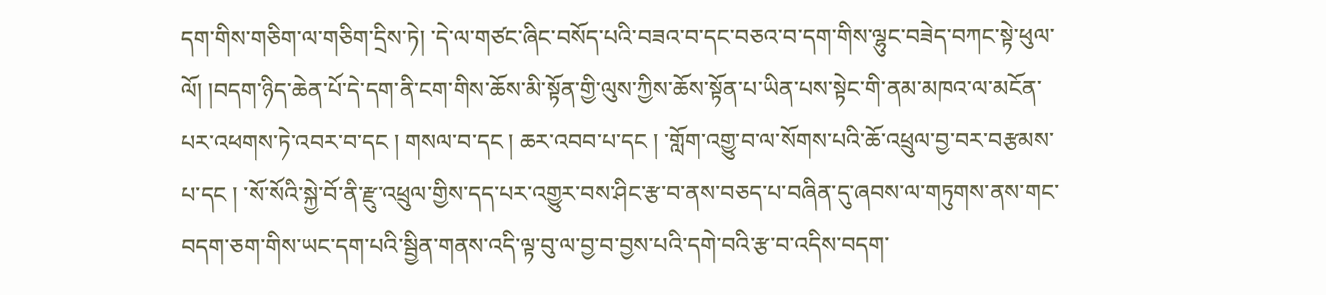དག་གིས་གཅིག་ལ་གཅིག་དྲིས་ཏེ། ་དེ་ལ་གཙང་ཞིང་བསོད་པའི་བཟའ་བ་དང་བཅའ་བ་དག་གིས་ལྷུང་བཟེད་བཀང་སྟེ་ཕུལ་ལོ། །བདག་ཉིད་ཆེན་པོ་དེ་དག་ནི་ངག་གིས་ཆོས་མི་སྟོན་གྱི་ལུས་ཀྱིས་ཆོས་སྟོན་པ་ཡིན་པས་སྟེང་གི་ནམ་མཁའ་ལ་མངོན་པར་འཕགས་ཏེ་འབར་བ་དང ། གསལ་བ་དང ། ཆར་འབབ་པ་དང ། ་གློག་འགྱུ་བ་ལ་སོགས་པའི་ཆོ་འཕྲུལ་བྱ་བར་བརྩམས་པ་དང ། ་སོ་སོའི་སྐྱེ་བོ་ནི་རྫུ་འཕྲུལ་གྱིས་དད་པར་འགྱུར་བས་ཤིང་རྩ་བ་ནས་བཅད་པ་བཞིན་དུ་ཞབས་ལ་གཏུགས་ནས་གང་བདག་ཅག་གིས་ཡང་དག་པའི་སྦྱིན་གནས་འདི་ལྟ་བུ་ལ་བྱ་བ་བྱས་པའི་དགེ་བའི་རྩ་བ་འདིས་བདག་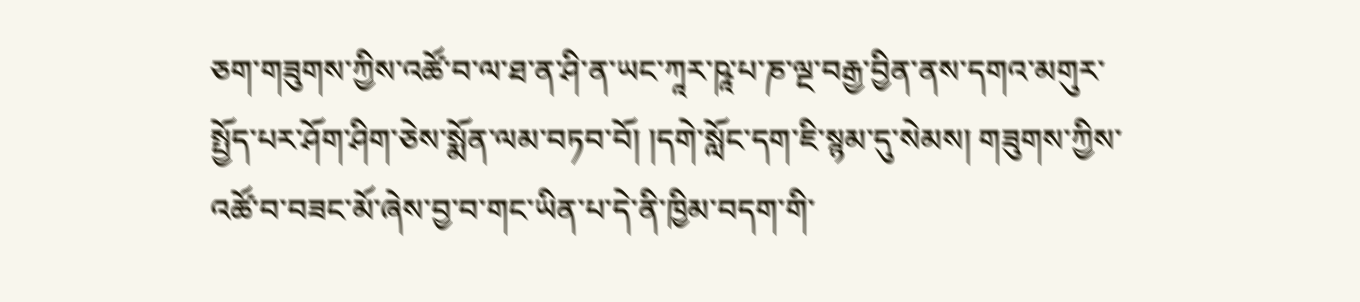ཅག་གཟུགས་ཀྱིས་འཚོ་བ་ལ་ཐ་ན་ཤི་ན་ཡང་ཀཱར་ཥཱ་པ་ཎ་ལྔ་བརྒྱ་བྱིན་ནས་དགའ་མགུར་སྤྱོད་པར་ཤོག་ཤིག་ཅེས་སྨོན་ལམ་བཏབ་བོ། །དགེ་སློང་དག་ཇི་སྙམ་དུ་སེམས། གཟུགས་ཀྱིས་འཚོ་བ་བཟང་མོ་ཞེས་བྱ་བ་གང་ཡིན་པ་དེ་ནི་ཁྱིམ་བདག་གི་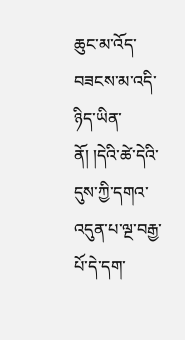ཆུང་མ་འོད་བཟངས་མ་འདི་ཉིད་ཡིན་ནོ། །དེའི་ཚེ་དེའི་དུས་ཀྱི་དགའ་འདུན་པ་ལྔ་བརྒྱ་པོ་དེ་དག་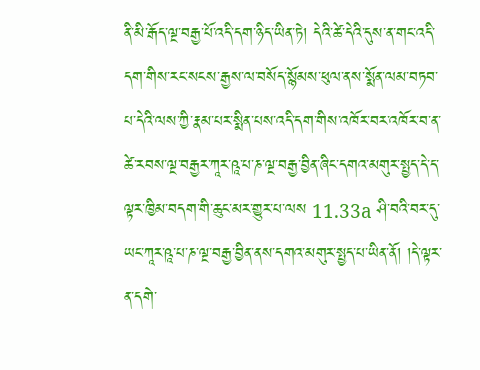ནི་མི་རྒོད་ལྔ་བརྒྱ་པོ་འདི་དག་ཉིད་ཡིན་ཏེ། དེའི་ཚེ་དེའི་དུས་ན་གང་འདི་དག་གིས་རང་སངས་རྒྱས་ལ་བསོད་སྙོམས་ཕུལ་ནས་སྨོན་ལམ་བཏབ་པ་དེའི་ལས་ཀྱི་རྣམ་པར་སྨིན་པས་འདི་དག་གིས་འཁོར་བར་འཁོར་བ་ན་ཚེ་རབས་ལྔ་བརྒྱར་ཀཱར་ཥཱ་པ་ཎ་ལྔ་བརྒྱ་བྱིན་ཞིང་དགའ་མགུར་སྤྱད་དེ་ད་ལྟར་ཁྱིམ་བདག་གི་ཆུང་མར་གྱུར་པ་ལས 11.33a ཤི་བའི་བར་དུ་ཡང་ཀཱར་ཥཱ་པ་ཎ་ལྔ་བརྒྱ་བྱིན་ནས་དགའ་མགུར་སྤྱད་པ་ཡིན་ནོ། །དེ་ལྟར་ན་དགེ་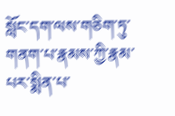སློང་དག་ལས་གཅིག་ཏུ་གནག་པ་རྣམས་ཀྱི་རྣམ་པར་སྨིན་པ་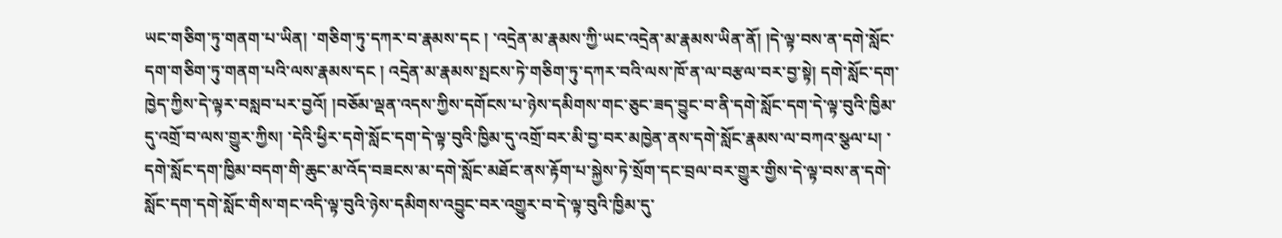ཡང་གཅིག་ཏུ་གནག་པ་ཡིན། ་གཅིག་ཏུ་དཀར་བ་རྣམས་དང ། ་འདྲེན་མ་རྣམས་ཀྱི་ཡང་འདྲེན་མ་རྣམས་ཡིན་ནོ། །དེ་ལྟ་བས་ན་དགེ་སློང་དག་གཅིག་ཏུ་གནག་པའི་ལས་རྣམས་དང ། འདྲེན་མ་རྣམས་སྤངས་ཏེ་གཅིག་ཏུ་དཀར་བའི་ལས་ཁོ་ན་ལ་བརྩལ་བར་བྱ་སྟེ། དགེ་སློང་དག་ཁྱེད་ཀྱིས་དེ་ལྟར་བསླབ་པར་བྱའོ། །བཅོམ་ལྡན་འདས་ཀྱིས་དགོངས་པ་ཉེས་དམིགས་གང་ཅུང་ཟད་བྱུང་བ་ནི་དགེ་སློང་དག་དེ་ལྟ་བུའི་ཁྱིམ་དུ་འགྲོ་བ་ལས་གྱུར་ཀྱིས། ་དེའི་ཕྱིར་དགེ་སློང་དག་དེ་ལྟ་བུའི་ཁྱིམ་དུ་འགྲོ་བར་མི་བྱ་བར་མཁྱེན་ནས་དགེ་སློང་རྣམས་ལ་བཀའ་སྩལ་པ། ་དགེ་སློང་དག་ཁྱིམ་བདག་གི་ཆུང་མ་འོད་བཟངས་མ་དགེ་སློང་མཐོང་ནས་རྟོག་པ་སྐྱེས་ཏེ་སྲོག་དང་བྲལ་བར་གྱུར་གྱིས་དེ་ལྟ་བས་ན་དགེ་སློང་དག་དགེ་སློང་གིས་གང་འདི་ལྟ་བུའི་ཉེས་དམིགས་འབྱུང་བར་འགྱུར་བ་དེ་ལྟ་བུའི་ཁྱིམ་དུ་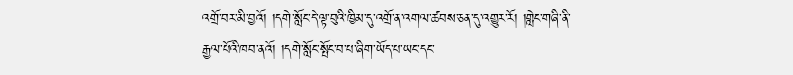འགྲོ་བར་མི་བྱའོ། །དགེ་སློང་དེ་ལྟ་བུའི་ཁྱིམ་དུ་འགྲོ་ན་འགལ་ཚབས་ཅན་དུ་འགྱུར་རོ། །གླེང་གཞི་ནི་རྒྱལ་པོའི་ཁབ་ནའོ། །དགེ་སློང་སྤོང་བ་པ་ཞིག་ཡོད་པ་ཡང་དང་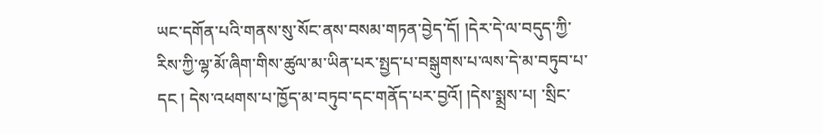ཡང་དགོན་པའི་གནས་སུ་སོང་ནས་བསམ་གཏན་བྱེད་དོ། །དེར་དེ་ལ་བདུད་ཀྱི་རིས་ཀྱི་ལྷ་མོ་ཞིག་གིས་ཚུལ་མ་ཡིན་པར་སྤྱད་པ་བསྒུགས་པ་ལས་དེ་མ་བཏུབ་པ་དང ། དེས་འཕགས་པ་ཁྱོད་མ་བཏུབ་དང་གནོད་པར་བྱའོ། །དེས་སྨྲས་པ། ་སྲིང་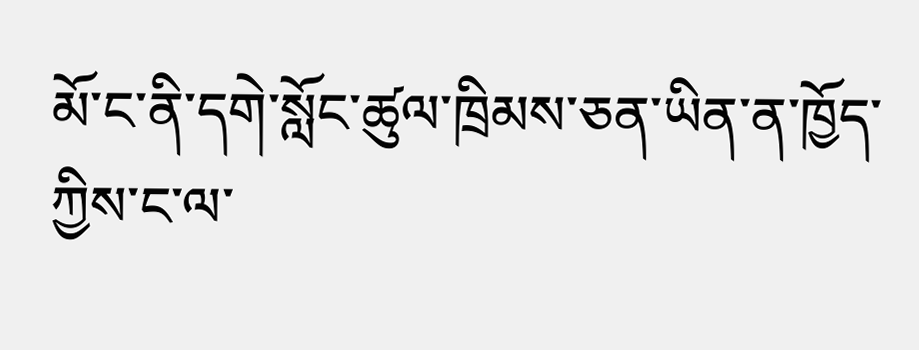མོ་ང་ནི་དགེ་སློང་ཚུལ་ཁྲིམས་ཅན་ཡིན་ན་ཁྱོད་ཀྱིས་ང་ལ་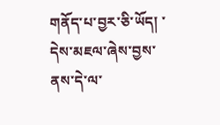གནོད་པ་བྱར་ཅི་ཡོད། ་དེས་མཇལ་ཞེས་བྱས་ནས་དེ་ལ་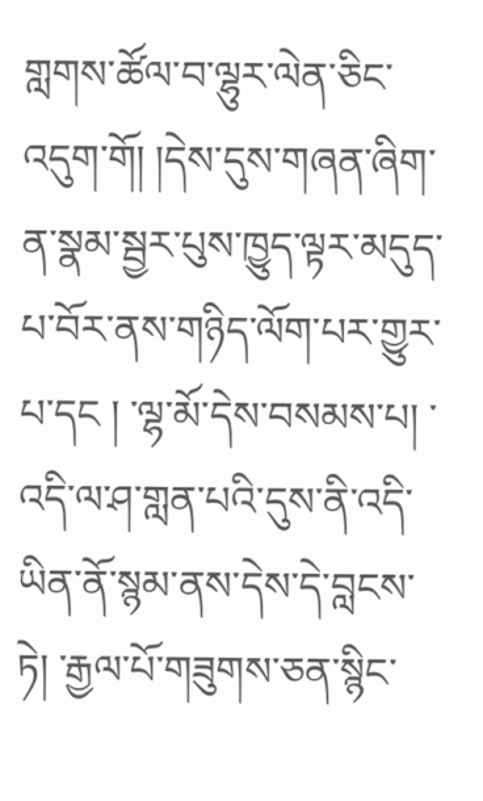གླགས་ཚོལ་བ་ལྷུར་ལེན་ཅིང་འདུག་གོ། །དེས་དུས་གཞན་ཞིག་ན་སྣམ་སྦྱར་པུས་ཁྱུད་ལྟར་མདུད་པ་བོར་ནས་གཉིད་ལོག་པར་གྱུར་པ་དང ། ་ལྷ་མོ་དེས་བསམས་པ། ་འདི་ལ་ཤ་གླན་པའི་དུས་ནི་འདི་ཡིན་ནོ་སྙམ་ནས་དེས་དེ་བླངས་ཏེ། ་རྒྱལ་པོ་གཟུགས་ཅན་སྙིང་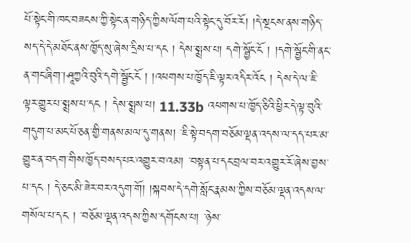པོ་སྟེང་གི་ཁང་བཟངས་ཀྱི་སྟེང་ན་གཉིད་ཀྱིས་ལོག་པའི་སྟེང་དུ་བོར་རོ། །དེ་སྔངས་ནས་གཉིད་སད་དེ་དེ་མཐོང་ནས་ཁྱོད་སུ་ཞེས་དྲིས་པ་དང ། དེས་སྨྲས་པ། དགེ་སྦྱོང་ངོ ། །དགེ་སྦྱོང་གི་ནང་ན་གང་ཞིག་།ཤཱཀྱའི་བུའི་དགེ་སྦྱོང་ངོ ། །འཕགས་པ་ཁྱོད་ཇི་ལྟར་འདིར་འོང ། དེས་དེ་ལ་ཇི་ལྟར་གྱུར་པ་སྨྲས་པ་དང ། དེས་སྨྲས་པ། 11.33b འཕགས་པ་ཁྱོད་ཅིའི་ཕྱིར་དེ་ལྟ་བུའི་གདུག་པ་མང་པོ་ཅན་གྱི་གནས་མལ་དུ་གནས། ་ཇི་སྟེ་བདག་བཅོམ་ལྡན་འདས་ལ་དད་པར་མ་གྱུར་ན་བདག་གིས་ཁྱོད་བསད་པར་འགྱུར་བ་འམ། ་བསྟན་པ་དང་བྲལ་བར་འགྱུར་རོ་ཞེས་བྱས་པ་དང ། དེ་ཅང་མི་ཟེར་བར་འདུག་གོ། །སྐབས་དེ་དགེ་སློང་རྣམས་ཀྱིས་བཅོམ་ལྡན་འདས་ལ་གསོལ་པ་དང ། ་བཅོམ་ལྡན་འདས་ཀྱིས་དགོངས་པ། ་ཉེས་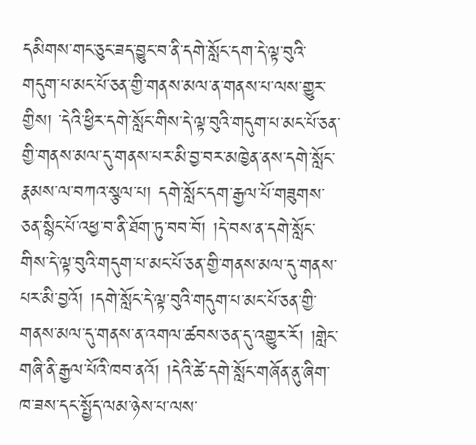དམིགས་གང་ཅུང་ཟད་བྱུང་བ་ནི་དགེ་སློང་དག་དེ་ལྟ་བུའི་གདུག་པ་མང་པོ་ཅན་གྱི་གནས་མལ་ན་གནས་པ་ལས་གྱུར་གྱིས། ་དེའི་ཕྱིར་དགེ་སློང་གིས་དེ་ལྟ་བུའི་གདུག་པ་མང་པོ་ཅན་གྱི་གནས་མལ་དུ་གནས་པར་མི་བྱ་བར་མཁྱེན་ནས་དགེ་སློང་རྣམས་ལ་བཀའ་སྩལ་པ། དགེ་སློང་དག་རྒྱལ་པོ་གཟུགས་ཅན་སྙིང་པོ་འཕྱ་བ་ནི་ཐོག་ཏུ་བབ་བོ། །དེ་བས་ན་དགེ་སློང་གིས་དེ་ལྟ་བུའི་གདུག་པ་མང་པོ་ཅན་གྱི་གནས་མལ་དུ་གནས་པར་མི་བྱའོ། །དགེ་སློང་དེ་ལྟ་བུའི་གདུག་པ་མང་པོ་ཅན་གྱི་གནས་མལ་དུ་གནས་ན་འགལ་ཚབས་ཅན་དུ་འགྱུར་རོ། །གླེང་གཞི་ནི་རྒྱལ་པོའི་ཁབ་ནའོ། །དེའི་ཚེ་དགེ་སློང་གཞོན་ནུ་ཞིག་ཁ་ཟས་དང་སྤྱོད་ལམ་ཉེས་པ་ལས་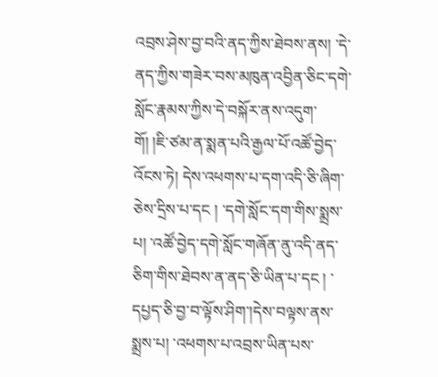འབྲས་ཤེས་བྱ་བའི་ནད་ཀྱིས་ཐེབས་ནས། ་དེ་ནད་ཀྱིས་གཟེར་བས་མཁུན་འབྱིན་ཅིང་དགེ་སློང་རྣམས་ཀྱིས་དེ་བསྐོར་ནས་འདུག་གོ། །ཇི་ཙམ་ན་སྨན་པའི་རྒྱལ་པོ་འཚོ་བྱེད་འོངས་ཏེ། དེས་འཕགས་པ་དག་འདི་ཅི་ཞིག་ཅེས་དྲིས་པ་དང ། ་དགེ་སློང་དག་གིས་སྨྲས་པ། ་འཚོ་བྱེད་དགེ་སློང་གཞོན་ནུ་འདི་ནད་ཅིག་གིས་ཐེབས་ན་ནད་ཅི་ཡིན་པ་དང ། ་དཔྱད་ཅི་བྱ་བ་ལྟོས་ཤིག་།དེས་བལྟས་ནས་སྨྲས་པ། ་འཕགས་པ་འབྲས་ཡིན་པས་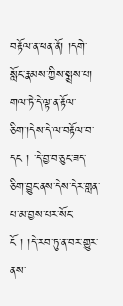བརྟོལ་ན་ཕན་ནོ། །དགེ་སློང་རྣམས་ཀྱིས་སྨྲས་པ། གལ་ཏེ་དེ་ལྟ་ན་རྟོལ་ཅིག་།དེས་དེ་ལ་བརྟོལ་བ་དང ། ་དེ་བྱ་བ་ཅུང་ཟད་ཅིག་བྱུང་ནས་དེས་དེར་གླན་པ་མ་བྱས་པར་སོང་ངོ ། །དེ་རབ་ཏུ་ན་བར་གྱུར་ནས་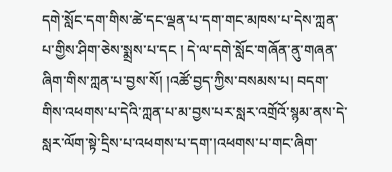དགེ་སློང་དག་གིས་ཚེ་དང་ལྡན་པ་དག་གང་མཁས་པ་དེས་ཀླན་པ་གྱིས་ཤིག་ཅེས་སྨྲས་པ་དང ། དེ་ལ་དགེ་སློང་གཞོན་ནུ་གཞན་ཞིག་གིས་ཀླན་པ་བྱས་སོ། །འཚོ་བྱད་ཀྱིས་བསམས་པ། བདག་གིས་འཕགས་པ་དེའི་ཀླན་པ་མ་བྱས་པར་སླར་འགྲོའོ་སྙམ་ནས་དེ་སླར་ལོག་སྟེ་དྲིས་པ་འཕགས་པ་དག་།འཕགས་པ་གང་ཞིག་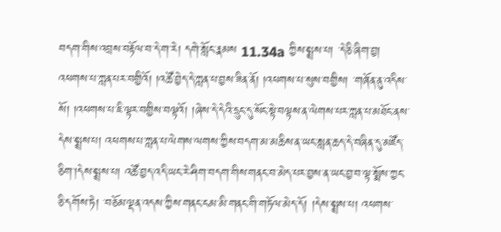བདག་གིས་འབྲས་བརྟོལ་བ་དེ་ག་རེ། དགེ་སློང་རྣམས 11.34a ཀྱིས་སྨྲས་པ། ་དེ་ཅི་ཞིག་བྱ། འཕགས་པ་ཀླན་པར་བགྱིའོ། །འཚོ་བྱེད་དེ་ཀླན་པ་བྱས་ཟིན་ནོ། །འཕགས་པ་སུས་བགྱིས། ་གཞོན་ནུ་འདིས་སོ། །འཕགས་པ་ཇི་ལྟར་བགྱིས་བལྟའོ། །ཞེས་དེ་དེའི་དྲུང་དུ་སོང་སྟེ་བལྟས་ན་ལེགས་པར་ཀླན་པ་མཐོང་ནས་དེས་སྨྲས་པ། འཕགས་པ་ཀླན་པ་ལེགས་ལགས་ཀྱིས་བདག་མ་མཆིས་ན་ཡང་སླན་ཆད་དེ་བཞིན་དུ་མཛོད་ཅིག་།དེས་སྨྲས་པ། འཚོ་བྱད་འདི་ཡང་རེ་ཤིག་བདག་གིས་གནང་བ་མེད་པར་བྱས་ན་ཡང་བྱ་བ་ལྟ་སྨོས་ཀྱང་ཅི་དགོས་ཏེ། ་བཅོམ་ལྡན་འདས་ཀྱིས་གནང་ངམ་མི་གནང་གི་གཏོལ་མེད་དོ། །དེས་སྨྲས་པ། འཕགས་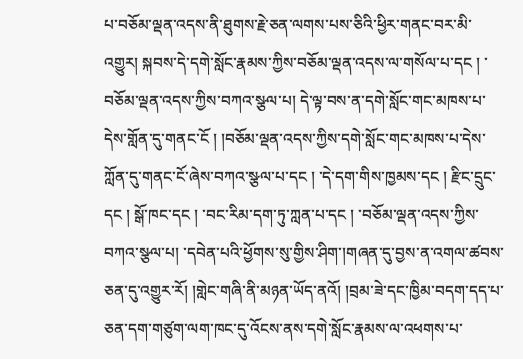པ་བཅོམ་ལྡན་འདས་ནི་ཐུགས་རྗེ་ཅན་ལགས་པས་ཅིའི་ཕྱིར་གནང་བར་མི་འགྱུར། སྐབས་དེ་དགེ་སློང་རྣམས་ཀྱིས་བཅོམ་ལྡན་འདས་ལ་གསོལ་པ་དང ། ་བཅོམ་ལྡན་འདས་ཀྱིས་བཀའ་སྩལ་པ། དེ་ལྟ་བས་ན་དགེ་སློང་གང་མཁས་པ་དེས་གློན་དུ་གནང་ངོ ། །བཅོམ་ལྡན་འདས་ཀྱིས་དགེ་སློང་གང་མཁས་པ་དེས་ཀློན་དུ་གནང་ངོ་ཞེས་བཀའ་སྩལ་པ་དང ། ་དེ་དག་གིས་ཁྱམས་དང ། རྫིང་དྲུང་དང ། སྒོ་ཁང་དང ། ་བང་རིམ་དག་ཏུ་ཀླན་པ་དང ། ་བཅོམ་ལྡན་འདས་ཀྱིས་བཀའ་སྩལ་པ། ་དབེན་པའི་ཕྱོགས་སུ་གྱིས་ཤིག་།གཞན་དུ་བྱས་ན་འགལ་ཚབས་ཅན་དུ་འགྱུར་རོ། །གླེང་གཞི་ནི་མཉན་ཡོད་ནའོ། །བྲམ་ཟེ་དང་ཁྱིམ་བདག་དད་པ་ཅན་དག་གཙུག་ལག་ཁང་དུ་འོངས་ནས་དགེ་སློང་རྣམས་ལ་འཕགས་པ་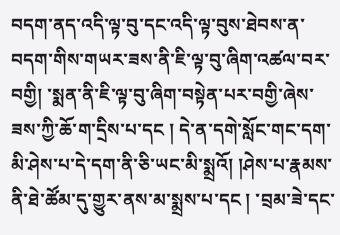བདག་ནད་འདི་ལྟ་བུ་དང་འདི་ལྟ་བུས་ཐེབས་ན་བདག་གིས་གཡར་ཟས་ནི་ཇི་ལྟ་བུ་ཞིག་འཚལ་བར་བགྱི། ་སྨན་ནི་ཇི་ལྟ་བུ་ཞིག་བསྟེན་པར་བགྱི་ཞེས་ཟས་ཀྱི་ཆོ་ག་དྲིས་པ་དང ། དེ་ན་དགེ་སློང་གང་དག་མི་ཤེས་པ་དེ་དག་ནི་ཅི་ཡང་མི་སྨྲའོ། །ཤེས་པ་རྣམས་ནི་ཐེ་ཚོམ་དུ་གྱུར་ནས་མ་སྨྲས་པ་དང ། ་བྲམ་ཟེ་དང་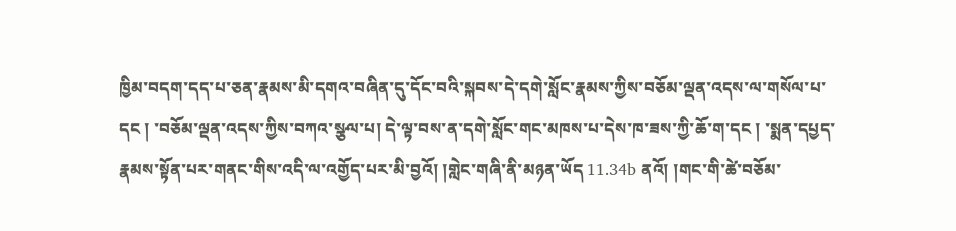ཁྱིམ་བདག་དད་པ་ཅན་རྣམས་མི་དགའ་བཞིན་དུ་དོང་བའི་སྐབས་དེ་དགེ་སློང་རྣམས་ཀྱིས་བཅོམ་ལྡན་འདས་ལ་གསོལ་པ་དང ། ་བཅོམ་ལྡན་འདས་ཀྱིས་བཀའ་སྩལ་པ། དེ་ལྟ་བས་ན་དགེ་སློང་གང་མཁས་པ་དེས་ཁ་ཟས་ཀྱི་ཆོ་ག་དང ། ་སྨན་དཔྱད་རྣམས་སྟོན་པར་གནང་གིས་འདི་ལ་འགྱོད་པར་མི་བྱའོ། །གླེང་གཞི་ནི་མཉན་ཡོད 11.34b ནའོ། །གང་གི་ཚེ་བཅོམ་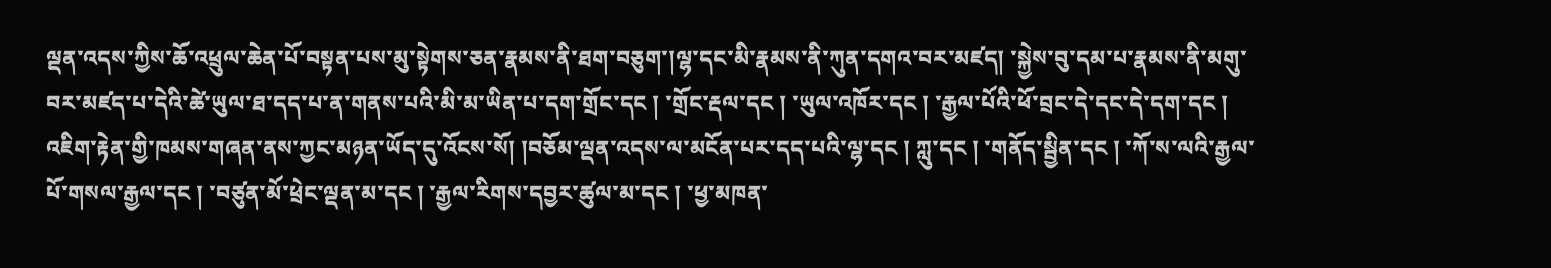ལྡན་འདས་ཀྱིས་ཆོ་འཕྲུལ་ཆེན་པོ་བསྟན་པས་མུ་སྟེགས་ཅན་རྣམས་ནི་ཐག་བཅུག་།ལྷ་དང་མི་རྣམས་ནི་ཀུན་དགའ་བར་མཛད། ་སྐྱེས་བུ་དམ་པ་རྣམས་ནི་མགུ་བར་མཛད་པ་དེའི་ཚེ་ཡུལ་ཐ་དད་པ་ན་གནས་པའི་མི་མ་ཡིན་པ་དག་གྲོང་དང ། ་གྲོང་རྡལ་དང ། ་ཡུལ་འཁོར་དང ། ་རྒྱལ་པོའི་ཕོ་བྲང་དེ་དང་དེ་དག་དང ། འཇིག་རྟེན་གྱི་ཁམས་གཞན་ནས་ཀྱང་མཉན་ཡོད་དུ་འོངས་སོ། །བཅོམ་ལྡན་འདས་ལ་མངོན་པར་དད་པའི་ལྷ་དང ། ཀླུ་དང ། ་གནོད་སྦྱིན་དང ། ་ཀོ་ས་ལའི་རྒྱལ་པོ་གསལ་རྒྱལ་དང ། ་བཙུན་མོ་ཕྲེང་ལྡན་མ་དང ། ་རྒྱལ་རིགས་དབྱར་ཚུལ་མ་དང ། ་ཕྱ་མཁན་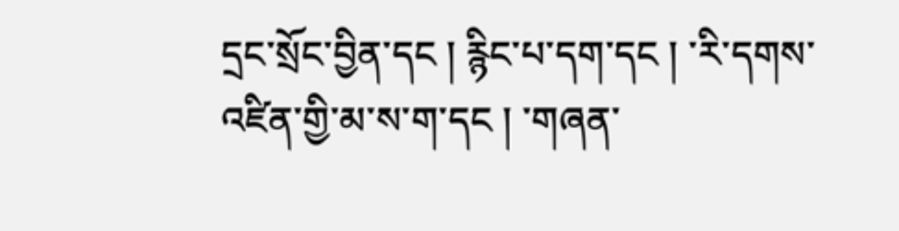དྲང་སྲོང་བྱིན་དང ། རྙིང་པ་དག་དང ། ་རི་དགས་འཛིན་གྱི་མ་ས་ག་དང ། ་གཞན་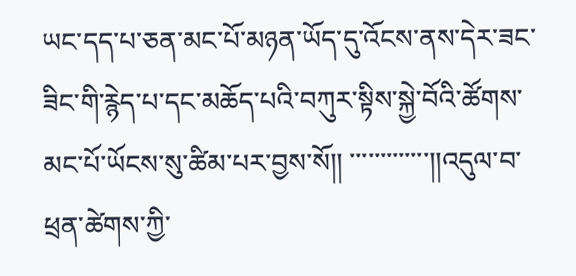ཡང་དད་པ་ཅན་མང་པོ་མཉན་ཡོད་དུ་འོངས་ནས་དེར་ཟང་ཟིང་གི་རྙེད་པ་དང་མཆོད་པའི་བཀུར་སྟིས་སྐྱེ་བོའི་ཚོགས་མང་པོ་ཡོངས་སུ་ཚིམ་པར་བྱས་སོ།། ་་་་་་་་་་་་་།།འདུལ་བ་ཕྲན་ཚེགས་ཀྱི་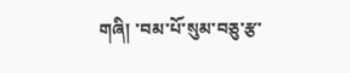གཞི། ་བམ་པོ་སུམ་བཅུ་རྩ་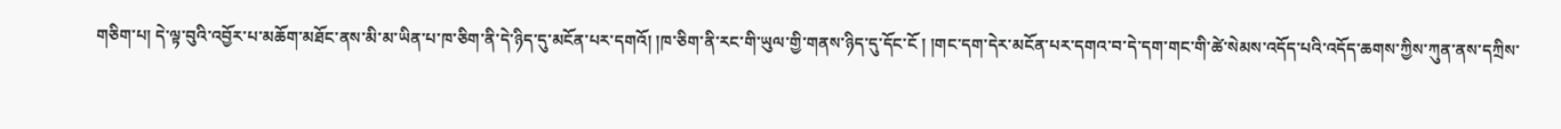གཅིག་པ། དེ་ལྟ་བུའི་འབྱོར་པ་མཆོག་མཐོང་ནས་མི་མ་ཡིན་པ་ཁ་ཅིག་ནི་དེ་ཉིད་དུ་མངོན་པར་དགའོ། །ཁ་ཅིག་ནི་རང་གི་ཡུལ་གྱི་གནས་ཉིད་དུ་དོང་ངོ ། །གང་དག་དེར་མངོན་པར་དགའ་བ་དེ་དག་གང་གི་ཚེ་སེམས་འདོད་པའི་འདོད་ཆགས་ཀྱིས་ཀུན་ནས་དཀྲིས་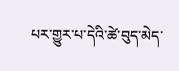པར་གྱུར་པ་དེའི་ཚེ་བུད་མེད་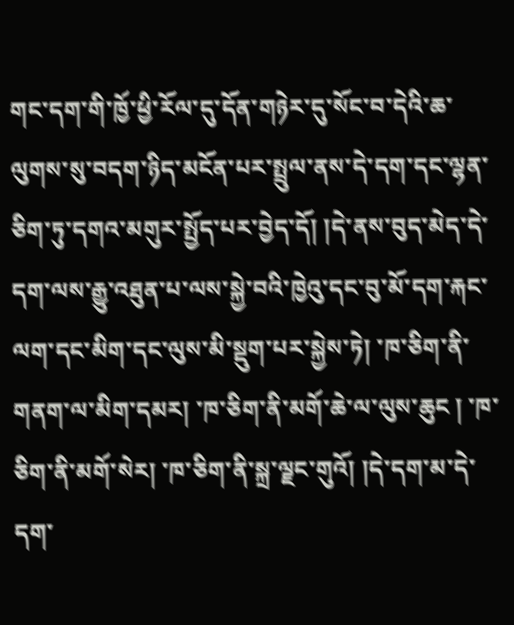གང་དག་གི་ཁྱོ་ཕྱི་རོལ་དུ་དོན་གཉེར་དུ་སོང་བ་དེའི་ཆ་ལུགས་སུ་བདག་ཉིད་མངོན་པར་སྤྲུལ་ནས་དེ་དག་དང་ལྷན་ཅིག་ཏུ་དགའ་མགུར་སྤྱོད་པར་བྱེད་དོ། །དེ་ནས་བུད་མེད་དེ་དག་ལས་རྒྱུ་འཐུན་པ་ལས་སྐྱེ་བའི་ཁྱེའུ་དང་བུ་མོ་དག་རྐང་ལག་དང་མིག་དང་ལུས་མི་སྡུག་པར་སྐྱེས་ཏེ། ་ཁ་ཅིག་ནི་གནག་ལ་མིག་དམར། ་ཁ་ཅིག་ནི་མགོ་ཆེ་ལ་ལུས་ཆུང ། ་ཁ་ཅིག་ནི་མགོ་སེར། ་ཁ་ཅིག་ནི་སྐྲ་ལྗང་གུའོ། །དེ་དག་མ་དེ་དག་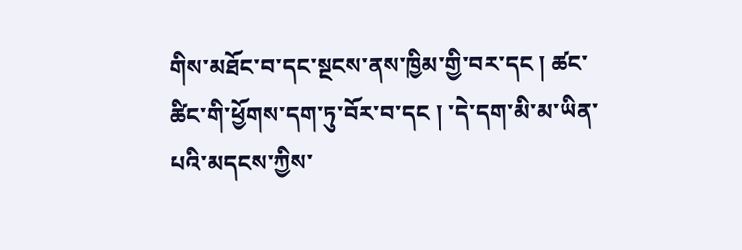གིས་མཐོང་བ་དང་སྔངས་ནས་ཁྱིམ་གྱི་བར་དང ། ཚང་ཚིང་གི་ཕྱོགས་དག་ཏུ་བོར་བ་དང ། ་དེ་དག་མི་མ་ཡིན་པའི་མདངས་ཀྱིས་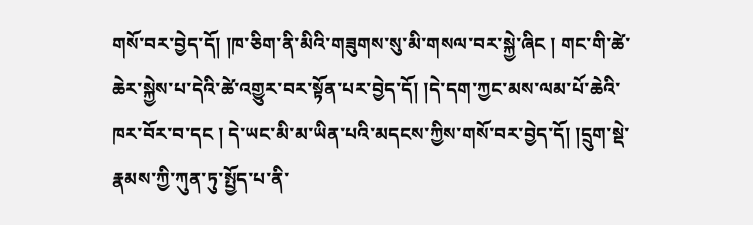གསོ་བར་བྱེད་དོ། །ཁ་ཅིག་ནི་མིའི་གཟུགས་སུ་མི་གསལ་བར་སྐྱེ་ཞིང ། གང་གི་ཚེ་ཆེར་སྐྱེས་པ་དེའི་ཚེ་འགྱུར་བར་སྟོན་པར་བྱེད་དོ། །དེ་དག་ཀྱང་མས་ལམ་པོ་ཆེའི་ཁར་བོར་བ་དང ། དེ་ཡང་མི་མ་ཡིན་པའི་མདངས་ཀྱིས་གསོ་བར་བྱེད་དོ། །དྲུག་སྡེ་རྣམས་ཀྱི་ཀུན་ཏུ་སྤྱོད་པ་ནི་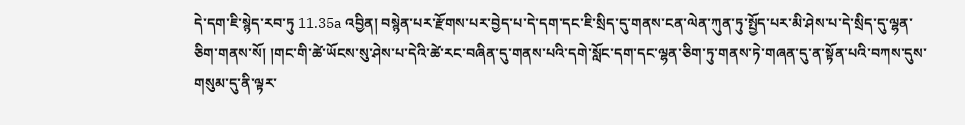དེ་དག་ཇི་སྙེད་རབ་ཏུ 11.35a འབྱིན། བསྙེན་པར་རྫོགས་པར་བྱེད་པ་དེ་དག་དང་ཇི་སྲིད་དུ་གནས་ངན་ལེན་ཀུན་ཏུ་སྤྱོད་པར་མི་ཤེས་པ་དེ་སྲིད་དུ་ལྷན་ཅིག་གནས་སོ། །གང་གི་ཚེ་ཡོངས་སུ་ཤེས་པ་དེའི་ཚེ་རང་བཞིན་དུ་གནས་པའི་དགེ་སློང་དག་དང་ལྷན་ཅིག་ཏུ་གནས་ཏེ་གཞན་དུ་ན་སྟོན་པའི་བཀས་དུས་གསུམ་དུ་ནི་ལྟར་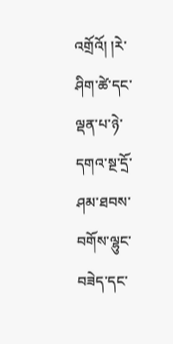འགྲོའོ། །རེ་ཤིག་ཚེ་དང་ལྡན་པ་ཉེ་དགའ་སྔ་དྲོ་ཤམ་ཐབས་བགོས་ལྷུང་བཟེད་དང་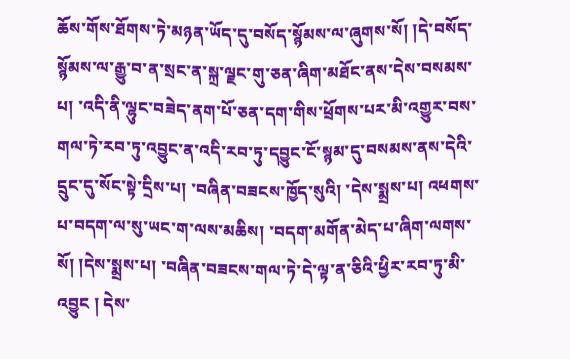ཆོས་གོས་ཐོགས་ཏེ་མཉན་ཡོད་དུ་བསོད་སྙོམས་ལ་ཞུགས་སོ། །དེ་བསོད་སྙོམས་ལ་རྒྱུ་བ་ན་སྲང་ན་སྐྲ་ལྗང་གུ་ཅན་ཞིག་མཐོང་ནས་དེས་བསམས་པ། ་འདི་ནི་ལྷུང་བཟེད་ནག་པོ་ཅན་དག་གིས་ཕྲོགས་པར་མི་འགྱུར་བས་གལ་ཏེ་རབ་ཏུ་འབྱུང་ན་འདི་རབ་ཏུ་དབྱུང་ངོ་སྙམ་དུ་བསམས་ནས་དེའི་དྲུང་དུ་སོང་སྟེ་དྲིས་པ། ་བཞིན་བཟངས་ཁྱོད་སུའི། ་དེས་སྨྲས་པ། འཕགས་པ་བདག་ལ་སུ་ཡང་ག་ལས་མཆིས། ་བདག་མགོན་མེད་པ་ཞིག་ལགས་སོ། །དེས་སྨྲས་པ། ་བཞིན་བཟངས་གལ་ཏེ་དེ་ལྟ་ན་ཅིའི་ཕྱིར་རབ་ཏུ་མི་འབྱུང ། དེས་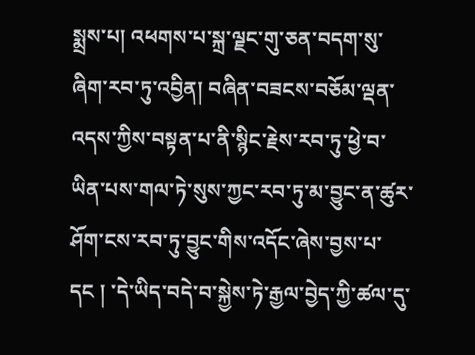སྨྲས་པ། འཕགས་པ་སྐྲ་ལྗང་གུ་ཅན་བདག་སུ་ཞིག་རབ་ཏུ་འབྱིན། བཞིན་བཟངས་བཅོམ་ལྡན་འདས་ཀྱིས་བསྟན་པ་ནི་སྙིང་རྗེས་རབ་ཏུ་ཕྱེ་བ་ཡིན་པས་གལ་ཏེ་སུས་ཀྱང་རབ་ཏུ་མ་བྱུང་ན་ཚུར་ཤོག་ངས་རབ་ཏུ་བྱུང་གིས་འདོང་ཞེས་བྱས་པ་དང ། ་དེ་ཡིད་བདེ་བ་སྐྱེས་ཏེ་རྒྱལ་བྱེད་ཀྱི་ཚལ་དུ་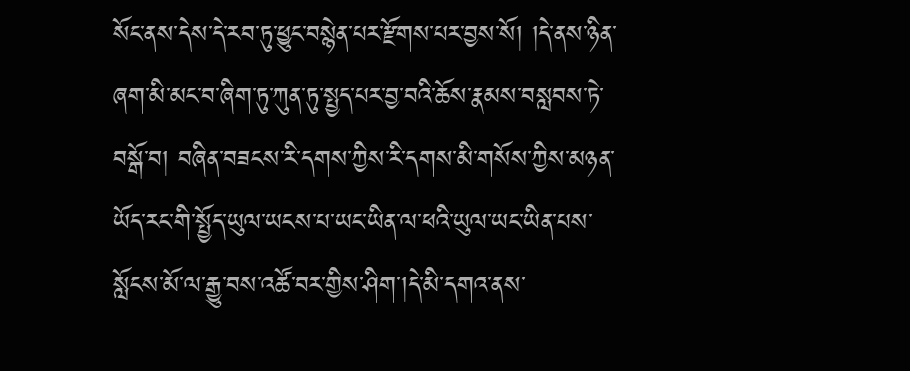སོང་ནས་དེས་དེ་རབ་ཏུ་ཕྱུང་བསྙེན་པར་རྫོགས་པར་བྱས་སོ། །དེ་ནས་ཉིན་ཞག་མི་མང་བ་ཞིག་ཏུ་ཀུན་ཏུ་སྤྱད་པར་བྱ་བའི་ཆོས་རྣམས་བསླབས་ཏེ་བསྒོ་བ། བཞིན་བཟངས་རི་དགས་ཀྱིས་རི་དགས་མི་གསོས་ཀྱིས་མཉན་ཡོད་རང་གི་སྤྱོད་ཡུལ་ཡངས་པ་ཡང་ཡིན་ལ་ཕའི་ཡུལ་ཡང་ཡིན་པས་སློངས་མོ་ལ་རྒྱུ་བས་འཚོ་བར་གྱིས་ཤིག་།དེ་མི་དགའ་ནས་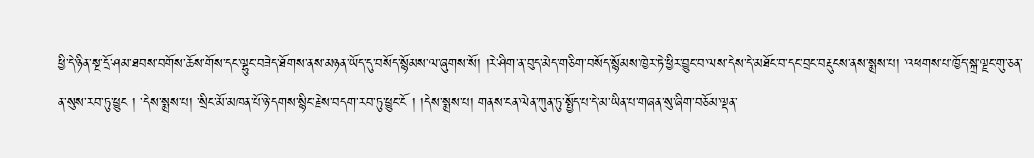ཕྱི་དེ་ཉིན་སྔ་དྲོ་ཤམ་ཐབས་བགོས་ཆོས་གོས་དང་ལྷུང་བཟེད་ཐོགས་ནས་མཉན་ཡོད་དུ་བསོད་སྙོམས་ལ་ཞུགས་སོ། །རེ་ཤིག་ན་བུད་མེད་གཅིག་བསོད་སྙོམས་ཁྱེར་ཏེ་ཕྱིར་བྱུང་བ་ལས་དེས་དེ་མཐོང་བ་དང་བྲང་བརྡུངས་ནས་སྨྲས་པ། ་འཕགས་པ་ཁྱོད་སྐྲ་ལྗང་གུ་ཅན་ན་སུས་རབ་ཏུ་ཕྱུང ། ་དེས་སྨྲས་པ། ་སྲིང་མོ་མཁན་པོ་ཉེ་དགས་སྙིང་རྗེས་བདག་རབ་ཏུ་ཕྱུང་ངོ ། །དེས་སྨྲས་པ། གནས་ངན་ལེན་ཀུན་ཏུ་སྤྱོད་པ་དེ་མ་ཡིན་པ་གཞན་སུ་ཞིག་བཅོམ་ལྡན་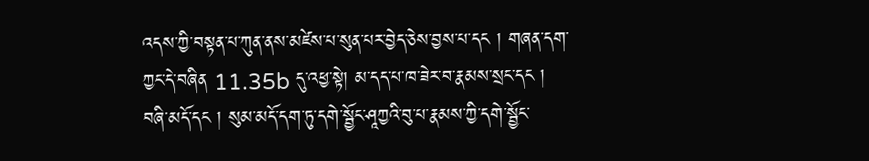འདས་ཀྱི་བསྟན་པ་ཀུན་ནས་མཛེས་པ་སུན་པར་བྱེད་ཅེས་བྱས་པ་དང ། གཞན་དག་ཀྱང་དེ་བཞིན 11.35b དུ་འཕྱ་སྟེ། མ་དད་པ་ཁ་ཟེར་བ་རྣམས་སྲང་དང ། བཞི་མདོ་དང ། སུམ་མདོ་དག་ཏུ་དགེ་སྦྱོང་ཤཱཀྱའི་བུ་པ་རྣམས་ཀྱི་དགེ་སྦྱོང་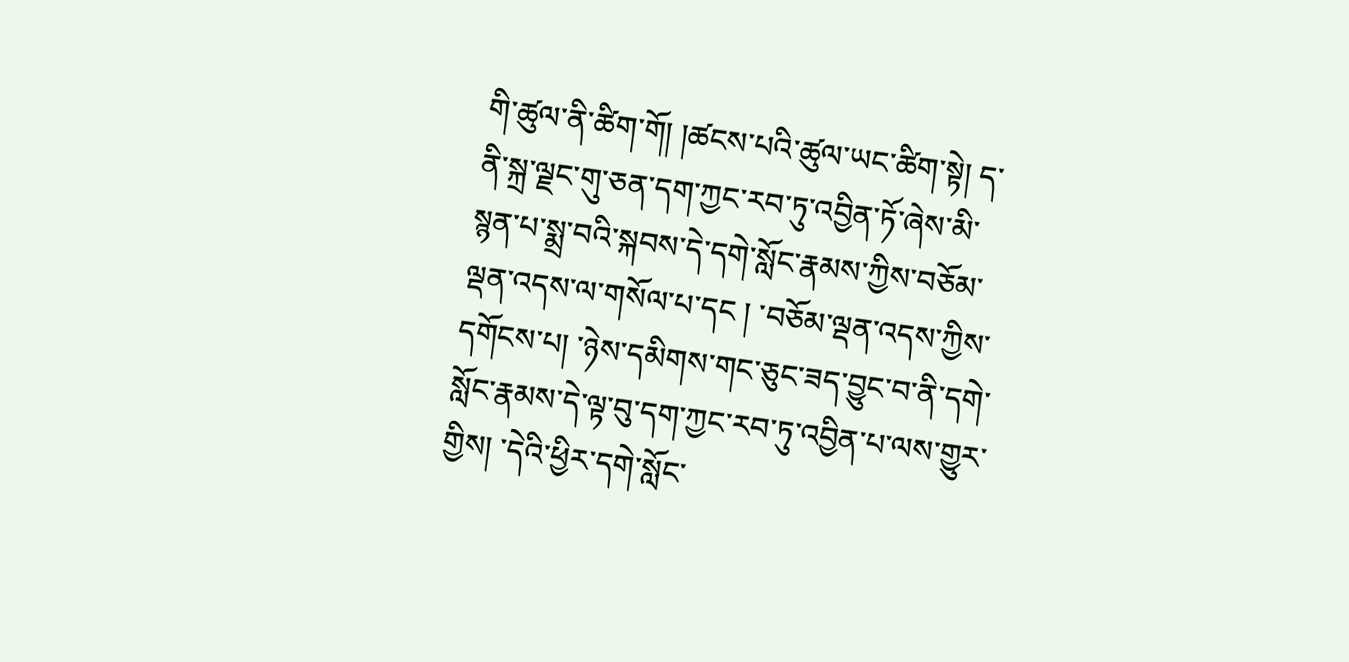གི་ཚུལ་ནི་ཚིག་གོ། །ཚངས་པའི་ཚུལ་ཡང་ཚིག་སྟེ། ད་ནི་སྐྲ་ལྗང་གུ་ཅན་དག་ཀྱང་རབ་ཏུ་འབྱིན་ཏོ་ཞེས་མི་སྙན་པ་སྨྲ་བའི་སྐབས་དེ་དགེ་སློང་རྣམས་ཀྱིས་བཅོམ་ལྡན་འདས་ལ་གསོལ་པ་དང ། ་བཅོམ་ལྡན་འདས་ཀྱིས་དགོངས་པ། ་ཉེས་དམིགས་གང་ཅུང་ཟད་བྱུང་བ་ནི་དགེ་སློང་རྣམས་དེ་ལྟ་བུ་དག་ཀྱང་རབ་ཏུ་འབྱིན་པ་ལས་གྱུར་གྱིས། ་དེའི་ཕྱིར་དགེ་སློང་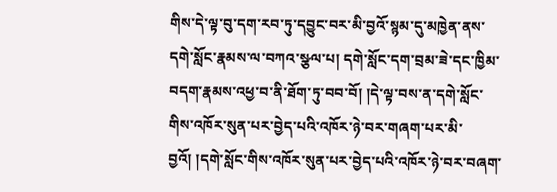གིས་དེ་ལྟ་བུ་དག་རབ་ཏུ་དབྱུང་བར་མི་བྱའོ་སྙམ་དུ་མཁྱེན་ནས་དགེ་སློང་རྣམས་ལ་བཀའ་སྩལ་པ། དགེ་སློང་དག་བྲམ་ཟེ་དང་ཁྱིམ་བདག་རྣམས་འཕྱ་བ་ནི་ཐོག་ཏུ་བབ་བོ། །དེ་ལྟ་བས་ན་དགེ་སློང་གིས་འཁོར་སུན་པར་བྱེད་པའི་འཁོར་ཉེ་བར་གཞག་པར་མི་བྱའོ། །དགེ་སློང་གིས་འཁོར་སུན་པར་བྱེད་པའི་འཁོར་ཉེ་བར་བཞག་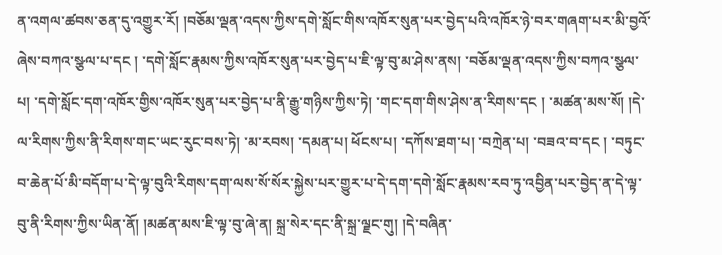ན་འགལ་ཚབས་ཅན་དུ་འགྱུར་རོ། །བཅོམ་ལྡན་འདས་ཀྱིས་དགེ་སློང་གིས་འཁོར་སུན་པར་བྱེད་པའི་འཁོར་ཉེ་བར་གཞག་པར་མི་བྱའོ་ཞེས་བཀའ་སྩལ་པ་དང ། ་དགེ་སློང་རྣམས་ཀྱིས་འཁོར་སུན་པར་བྱེད་པ་ཇི་ལྟ་བུ་མ་ཤེས་ནས། ་བཅོམ་ལྡན་འདས་ཀྱིས་བཀའ་སྩལ་པ། ་དགེ་སློང་དག་འཁོར་གྱིས་འཁོར་སུན་པར་བྱེད་པ་ནི་རྒྱུ་གཉིས་ཀྱིས་ཏེ། ་གང་དག་གིས་ཤེས་ན་རིགས་དང ། ་མཚན་མས་སོ། །དེ་ལ་རིགས་ཀྱིས་ནི་རིགས་གང་ཡང་རུང་བས་ཏེ། ་མ་རབས། ་དམན་པ། ཕོངས་པ། ་དཀོས་ཐག་པ། ་བཀྲེན་པ། ་བཟའ་བ་དང ། ་བཏུང་བ་ཆེན་པོ་མི་བདོག་པ་དེ་ལྟ་བུའི་རིགས་དག་ལས་སོ་སོར་སྐྱེས་པར་གྱུར་པ་དེ་དག་དགེ་སློང་རྣམས་རབ་ཏུ་འབྱིན་པར་བྱེད་ན་དེ་ལྟ་བུ་ནི་རིགས་ཀྱིས་ཡིན་ནོ། །མཚན་མས་ཇི་ལྟ་བུ་ཞེ་ན། སྐྲ་སེར་དང་ནི་སྐྲ་ལྗང་གུ། །དེ་བཞིན་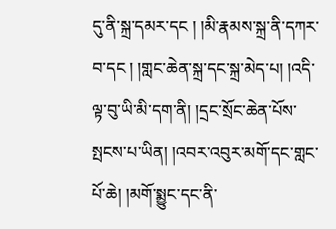དུ་ནི་སྐྲ་དམར་དང ། །མི་རྣམས་སྐྲ་ནི་དཀར་བ་དང ། །གླང་ཆེན་སྐྲ་དང་སྐྲ་མེད་པ། །འདི་ལྟ་བུ་ཡི་མི་དག་ནི། །དྲང་སྲོང་ཆེན་པོས་སྤངས་པ་ཡིན། །འབར་འབུར་མགོ་དང་གླང་པོ་ཆེ། །མགོ་སྨྱུང་དང་ནི་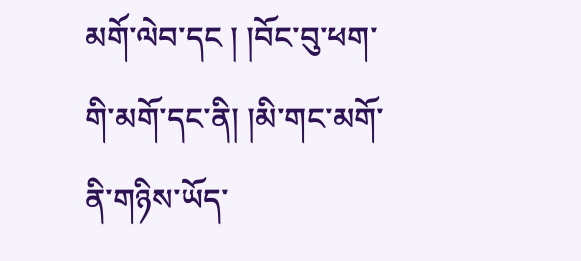མགོ་ལེབ་དང ། །བོང་བུ་ཕག་གི་མགོ་དང་ནི། །མི་གང་མགོ་ནི་གཉིས་ཡོད་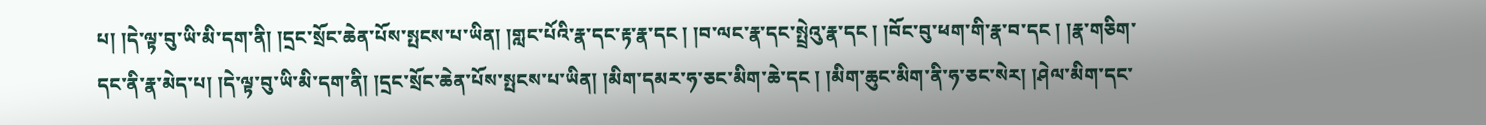པ། །དེ་ལྟ་བུ་ཡི་མི་དག་ནི། །དྲང་སྲོང་ཆེན་པོས་སྤངས་པ་ཡིན། །གླང་པོའི་རྣ་དང་རྟ་རྣ་དང ། །བ་ལང་རྣ་དང་སྤྲེའུ་རྣ་དང ། །བོང་བུ་ཕག་གི་རྣ་བ་དང ། །རྣ་གཅིག་དང་ནི་རྣ་མེད་པ། །དེ་ལྟ་བུ་ཡི་མི་དག་ནི། །དྲང་སྲོང་ཆེན་པོས་སྤངས་པ་ཡིན། །མིག་དམར་ཧ་ཅང་མིག་ཆེ་དང ། །མིག་ཆུང་མིག་ནི་ཧ་ཅང་སེར། །ཤེལ་མིག་དང་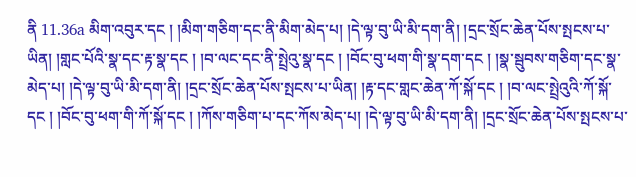ནི 11.36a མིག་འབུར་དང ། །མིག་གཅིག་དང་ནི་མིག་མེད་པ། །དེ་ལྟ་བུ་ཡི་མི་དག་ནི། །དྲང་སྲོང་ཆེན་པོས་སྤངས་པ་ཡིན། །གླང་པོའི་སྣ་དང་རྟ་སྣ་དང ། །བ་ལང་དང་ནི་སྤྲེའུ་སྣ་དང ། །བོང་བུ་ཕག་གི་སྣ་དག་དང ། །སྣ་སྦུབས་གཅིག་དང་སྣ་མེད་པ། །དེ་ལྟ་བུ་ཡི་མི་དག་ནི། །དྲང་སྲོང་ཆེན་པོས་སྤངས་པ་ཡིན། །རྟ་དང་གླང་ཆེན་ཀོ་སྐོ་དང ། །བ་ལང་སྤྲེའུའི་ཀོ་སྐོ་དང ། །བོང་བུ་ཕག་གི་ཀོ་སྐོ་དང ། །ཀོས་གཅིག་པ་དང་ཀོས་མེད་པ། །དེ་ལྟ་བུ་ཡི་མི་དག་ནི། །དྲང་སྲོང་ཆེན་པོས་སྤངས་པ་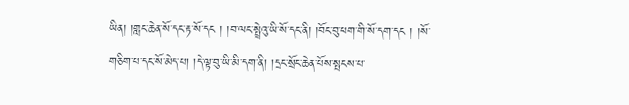ཡིན། །གླང་ཆེན་སོ་དང་རྟ་སོ་དང ། །བ་ལང་སྤྲེའུ་ཡི་སོ་དང་ནི། །བོང་བུ་ཕག་གི་སོ་དག་དང ། །སོ་གཅིག་པ་དང་སོ་མེད་པ། །དེ་ལྟ་བུ་ཡི་མི་དག་ནི། །དྲང་སྲོང་ཆེན་པོས་སྤངས་པ་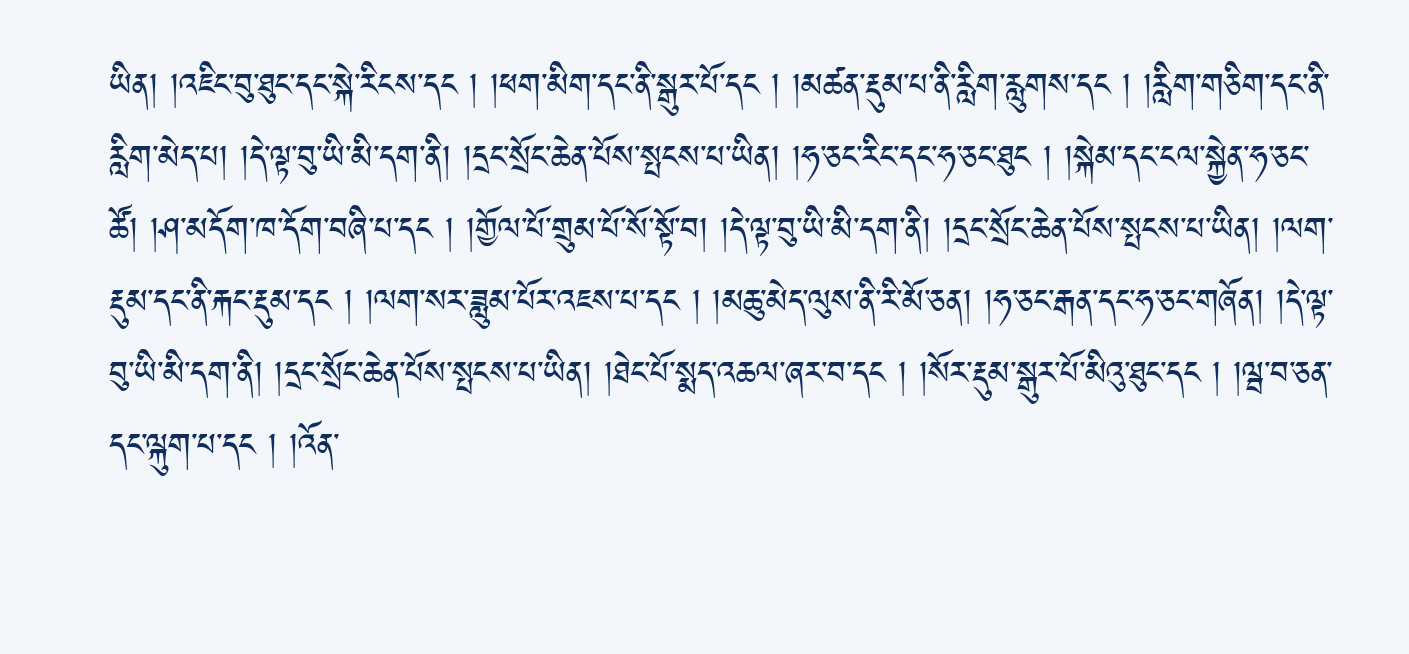ཡིན། །འཇིང་བུ་ཐུང་དང་སྐེ་རིངས་དང ། །ཕག་མིག་དང་ནི་སྒུར་པོ་དང ། །མཚན་རྡུམ་པ་ནི་རླིག་རླུགས་དང ། །རླིག་གཅིག་དང་ནི་རླིག་མེད་པ། །དེ་ལྟ་བུ་ཡི་མི་དག་ནི། །དྲང་སྲོང་ཆེན་པོས་སྤངས་པ་ཡིན། །ཧ་ཅང་རིང་དང་ཧ་ཅང་ཐུང ། །སྐེམ་དང་ངལ་སྐྱེན་ཧ་ཅང་ཚོ། །ཤ་མདོག་ཁ་དོག་བཞི་པ་དང ། །གྱོལ་པོ་གྲུམ་པོ་སོ་སྟོ་བ། །དེ་ལྟ་བུ་ཡི་མི་དག་ནི། །དྲང་སྲོང་ཆེན་པོས་སྤངས་པ་ཡིན། །ལག་རྡུམ་དང་ནི་རྐང་རྡུམ་དང ། །ལག་སར་ཟླུམ་པོར་འཇས་པ་དང ། །མཆུ་མེད་ལུས་ནི་རི་མོ་ཅན། །ཧ་ཅང་རྒན་དང་ཧ་ཅང་གཞོན། །དེ་ལྟ་བུ་ཡི་མི་དག་ནི། །དྲང་སྲོང་ཆེན་པོས་སྤངས་པ་ཡིན། །ཐེང་པོ་སྨད་འཆལ་ཞར་བ་དང ། །སོར་རྡུམ་སྒུར་པོ་མིའུ་ཐུང་དང ། །ལྦ་བ་ཅན་དང་ལྐུག་པ་དང ། །འོན་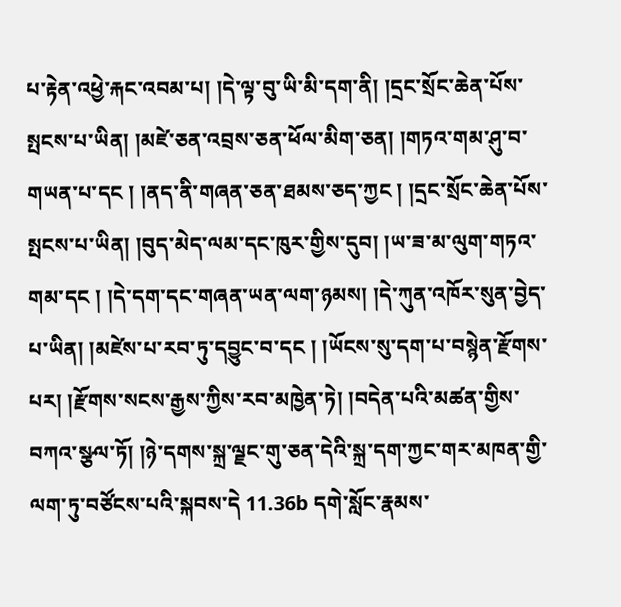པ་རྟེན་འཕྱེ་རྐང་འབམ་པ། །དེ་ལྟ་བུ་ཡི་མི་དག་ནི། །དྲང་སྲོང་ཆེན་པོས་སྤངས་པ་ཡིན། །མཛེ་ཅན་འབྲས་ཅན་ཕོལ་མིག་ཅན། །གཏའ་གམ་ཤུ་བ་གཡན་པ་དང ། །ནད་ནི་གཞན་ཅན་ཐམས་ཅད་ཀྱང ། །དྲང་སྲོང་ཆེན་པོས་སྤངས་པ་ཡིན། །བུད་མེད་ལམ་དང་ཁུར་གྱིས་དུབ། །ཡ་ཟ་མ་ལུག་གཏའ་གམ་དང ། །དེ་དག་དང་གཞན་ཡན་ལག་ཉམས། །དེ་ཀུན་འཁོར་སུན་བྱེད་པ་ཡིན། །མཛེས་པ་རབ་ཏུ་དབྱུང་བ་དང ། །ཡོངས་སུ་དག་པ་བསྙེན་རྫོགས་པར། །རྫོགས་སངས་རྒྱས་ཀྱིས་རབ་མཁྱེན་ཏེ། །བདེན་པའི་མཚན་གྱིས་བཀའ་སྩལ་ཏོ། །ཉེ་དགས་སྐྲ་ལྗང་གུ་ཅན་དེའི་སྐྲ་དག་ཀྱང་གར་མཁན་གྱི་ལག་ཏུ་བཙོངས་པའི་སྐབས་དེ 11.36b དགེ་སློང་རྣམས་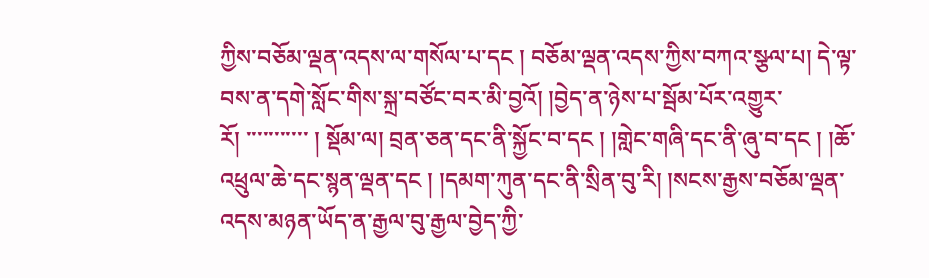ཀྱིས་བཅོམ་ལྡན་འདས་ལ་གསོལ་པ་དང ། བཅོམ་ལྡན་འདས་ཀྱིས་བཀའ་སྩལ་པ། དེ་ལྟ་བས་ན་དགེ་སློང་གིས་སྐྲ་བཙོང་བར་མི་བྱའོ། །བྱེད་ན་ཉེས་པ་སྦོམ་པོར་འགྱུར་རོ། ་་་་་་་་་་་ ། སྡོམ་ལ། བྲན་ཅན་དང་ནི་སྐྱོང་བ་དང ། །གླེང་གཞི་དང་ནི་ཞུ་བ་དང ། །ཆོ་འཕྲུལ་ཆེ་དང་སྙན་ལྡན་དང ། །དམག་ཀུན་དང་ནི་སྲིན་བུ་རི། །སངས་རྒྱས་བཅོམ་ལྡན་འདས་མཉན་ཡོད་ན་རྒྱལ་བུ་རྒྱལ་བྱེད་ཀྱི་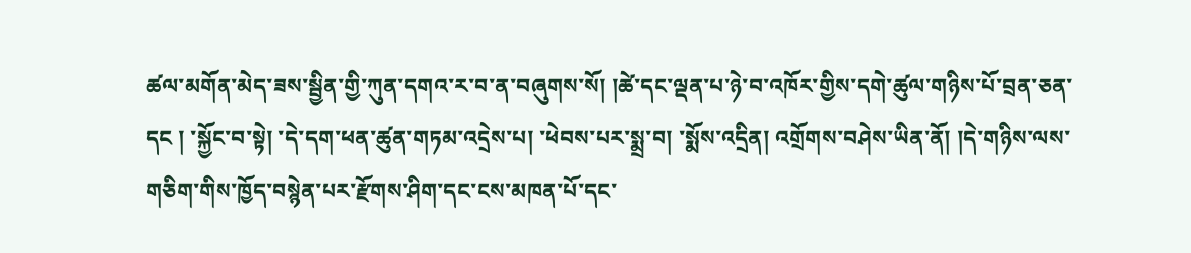ཚལ་མགོན་མེད་ཟས་སྦྱིན་གྱི་ཀུན་དགའ་ར་བ་ན་བཞུགས་སོ། །ཚེ་དང་ལྡན་པ་ཉེ་བ་འཁོར་གྱིས་དགེ་ཚུལ་གཉིས་པོ་བྲན་ཅན་དང ། ་སྐྱོང་བ་སྟེ། ་དེ་དག་ཕན་ཚུན་གཏམ་འདྲེས་པ། ་ཕེབས་པར་སྨྲ་བ། ་སྨོས་འདྲིན། འགྲོགས་བཤེས་ཡིན་ནོ། །དེ་གཉིས་ལས་གཅིག་གིས་ཁྱོད་བསྙེན་པར་རྫོགས་ཤིག་དང་ངས་མཁན་པོ་དང་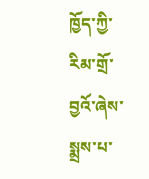ཁྱོད་ཀྱི་རིམ་གྲོ་བྱའོ་ཞེས་སྨྲས་པ་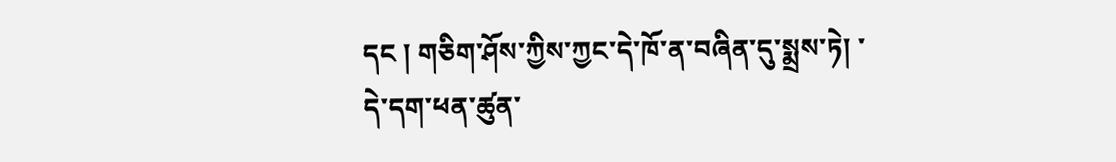དང ། གཅིག་ཤོས་ཀྱིས་ཀྱང་དེ་ཁོ་ན་བཞིན་དུ་སྨྲས་ཏེ། ་དེ་དག་ཕན་ཚུན་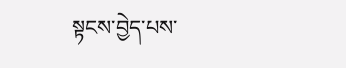སྟངས་བྱེད་པས་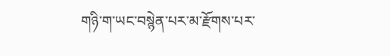གཉི་ག་ཡང་བསྙེན་པར་མ་རྫོགས་པར་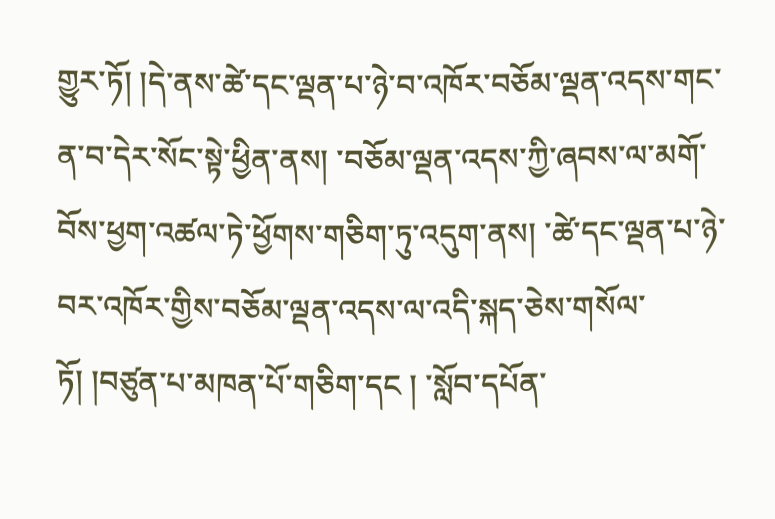གྱུར་ཏོ། །དེ་ནས་ཚེ་དང་ལྡན་པ་ཉེ་བ་འཁོར་བཅོམ་ལྡན་འདས་གང་ན་བ་དེར་སོང་སྟེ་ཕྱིན་ནས། ་བཅོམ་ལྡན་འདས་ཀྱི་ཞབས་ལ་མགོ་བོས་ཕྱག་འཚལ་ཏེ་ཕྱོགས་གཅིག་ཏུ་འདུག་ནས། ་ཚེ་དང་ལྡན་པ་ཉེ་བར་འཁོར་གྱིས་བཅོམ་ལྡན་འདས་ལ་འདི་སྐད་ཅེས་གསོལ་ཏོ། །བཙུན་པ་མཁན་པོ་གཅིག་དང ། ་སློབ་དཔོན་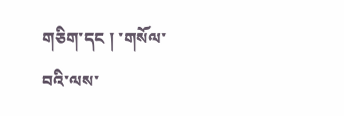གཅིག་དང ། ་གསོལ་བའི་ལས་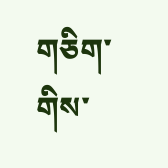གཅིག་གིས་